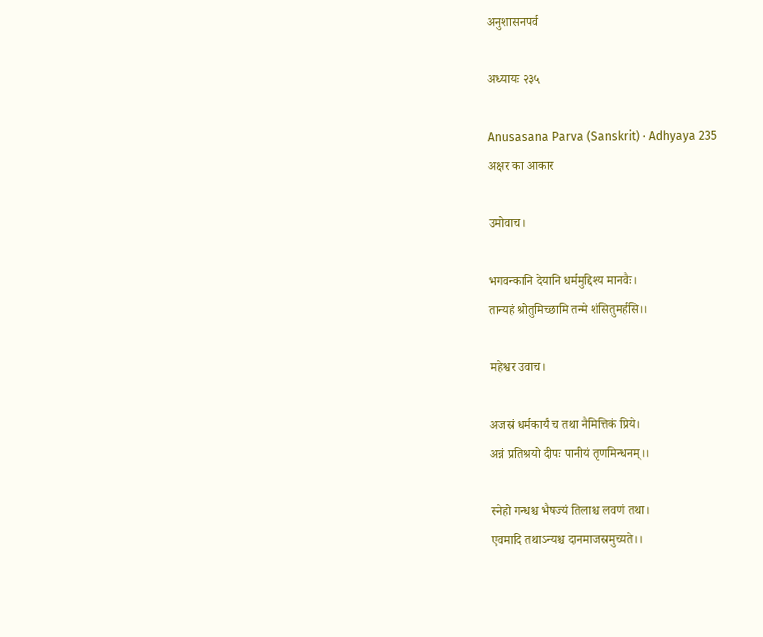अनुशासनपर्व

अध्यायः २३५

Anusasana Parva (Sanskrit) · Adhyaya 235
अक्षर का आकार

उमोवाच।

भगवन्कानि देयानि धर्ममुद्दिश्य मानवैः।
तान्यहं श्रोतुमिच्छामि तन्मे शंसितुमर्हसि।।

महेश्वर उवाच।

अजस्रं धर्मकार्यं च तथा नैमित्तिकं प्रिये।
अन्नं प्रतिश्रयो दीपः पानीयं तृणमिन्धनम्।।

स्नेहो गन्धश्च भैषज्यं तिलाश्च लवणं तथा।
एवमादि तथाऽन्यश्च दानमाजस्रमुच्यते।।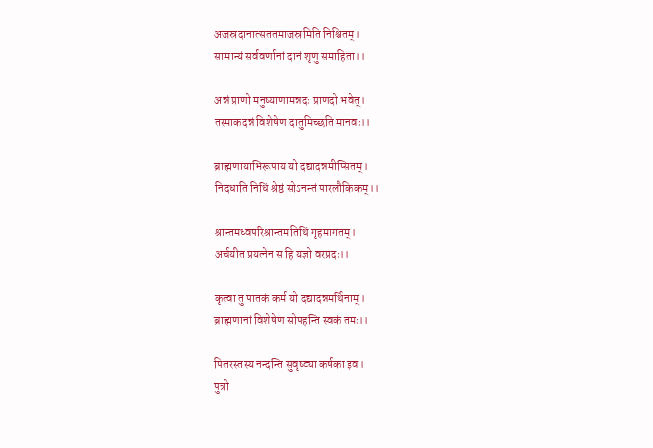अजस्रदानात्सततमाजस्रमिति निश्चितम्।
सामान्यं सर्ववर्णानां दानं शृणु समाहिता।।

अन्नं प्राणो मनुष्याणामन्नदः प्राणदो भवेत्।
तस्माकदन्नं विशेषेण दातुमिच्छति मानवः।।

ब्राह्मणायाभिरूपाय यो दद्यादन्नमीप्सितम्।
निदधाति निधिं श्रेष्ठं सोऽनन्तं पारलौकिकम्।।

श्रान्तमध्वपरिश्रान्तमतिथिं गृहमागतम्।
अर्चयीत प्रयत्नेन स हि यज्ञो वरप्रदः।।

कृत्वा तु पातकं कर्म यो दद्यादन्नमर्थिनाम्।
ब्राह्मणानां विशेषेण सोपहन्ति स्वकं तमः।।

पितरस्तस्य नन्दन्ति सुवृष्ट्या कर्षका इव।
पुत्रो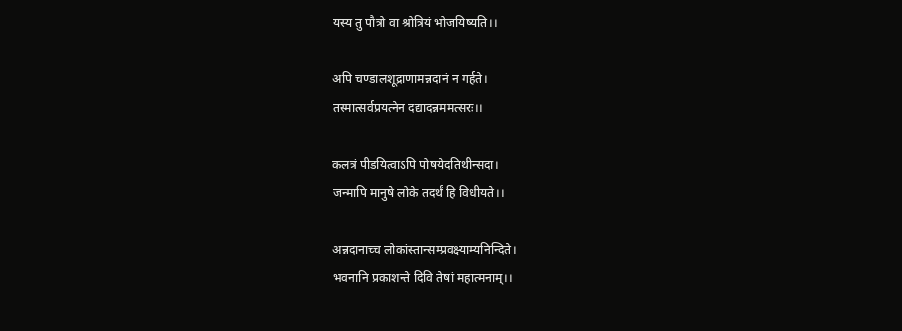यस्य तु पौत्रो वा श्रोत्रियं भोजयिष्यति।।

अपि चण्डालशूद्राणामन्नदानं न गर्हते।
तस्मात्सर्वप्रयत्नेन दद्यादन्नममत्सरः।।

कलत्रं पीडयित्वाऽपि पोषयेदतिथीन्सदा।
जन्मापि मानुषे लोके तदर्थं हि विधीयते।।

अन्नदानाच्च लोकांस्तान्सम्प्रवक्ष्याम्यनिन्दिते।
भवनानि प्रकाशन्ते दिवि तेषां महात्मनाम्।।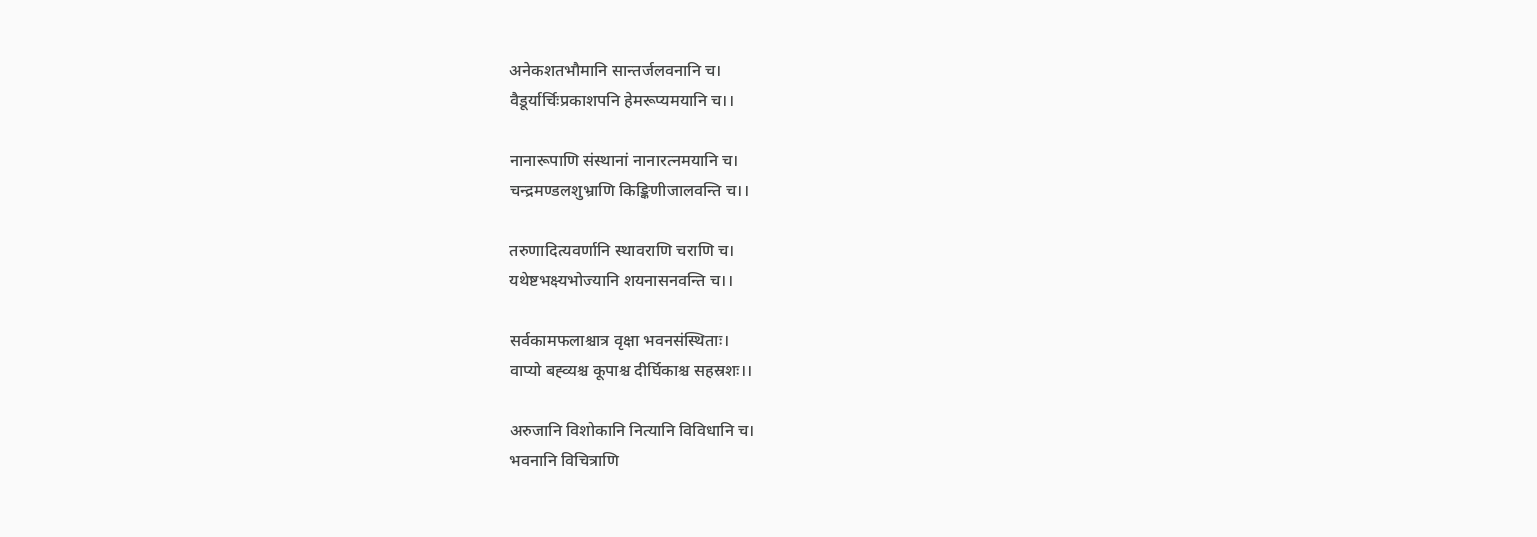अनेकशतभौमानि सान्तर्जलवनानि च।
वैडूर्यार्चिःप्रकाशपनि हेमरूप्यमयानि च।।

नानारूपाणि संस्थानां नानारत्नमयानि च।
चन्द्रमण्डलशुभ्राणि किङ्किणीजालवन्ति च।।

तरुणादित्यवर्णानि स्थावराणि चराणि च।
यथेष्टभक्ष्यभोज्यानि शयनासनवन्ति च।।

सर्वकामफलाश्चात्र वृक्षा भवनसंस्थिताः।
वाप्यो बह्व्यश्च कूपाश्च दीर्घिकाश्च सहस्रशः।।

अरुजानि विशोकानि नित्यानि विविधानि च।
भवनानि विचित्राणि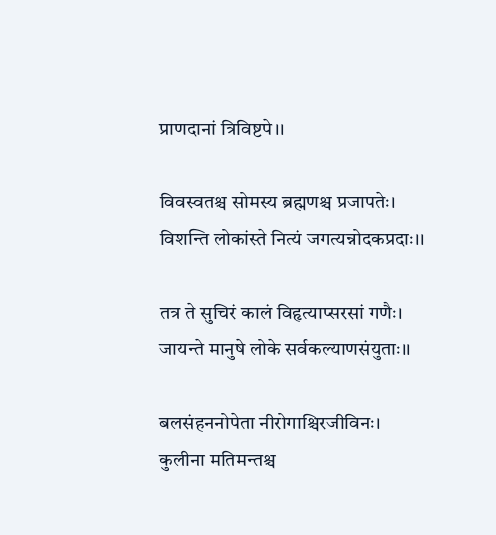प्राणदानां त्रिविष्टपे।।

विवस्वतश्च सोमस्य ब्रह्मणश्च प्रजापतेः।
विशन्ति लोकांस्ते नित्यं जगत्यन्नोदकप्रदाः।।

तत्र ते सुचिरं कालं विहृत्याप्सरसां गणैः।
जायन्ते मानुषे लोके सर्वकल्याणसंयुताः।।

बलसंहननोपेता नीरोगाश्चिरजीविनः।
कुलीना मतिमन्तश्च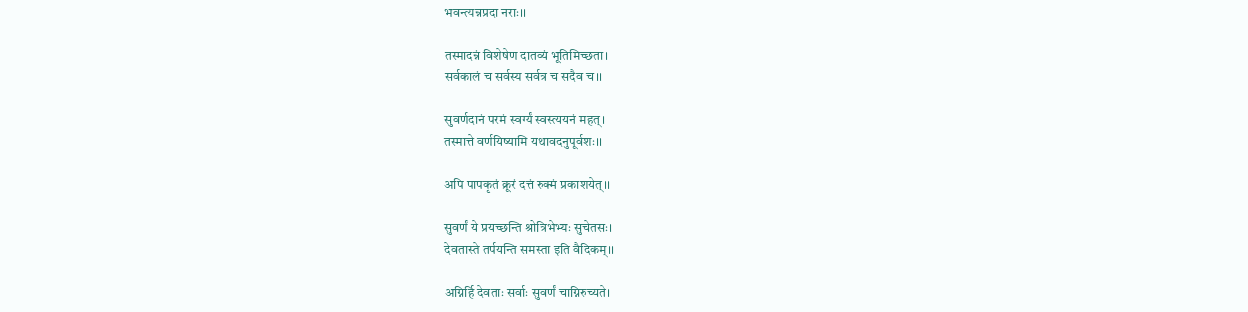भवन्त्यन्नप्रदा नराः।।

तस्मादन्नं विशेषेण दातव्यं भूतिमिच्छता।
सर्वकालं च सर्वस्य सर्वत्र च सदैव च।।

सुवर्णदानं परमं स्वर्ग्यं स्वस्त्ययनं महत्।
तस्मात्ते वर्णयिष्यामि यथावदनुपूर्वशः।।

अपि पापकृतं क्रूरं दत्तं रुक्मं प्रकाशयेत्।।

सुवर्णं ये प्रयच्छन्ति श्रोत्रिभेभ्यः सुचेतसः।
देवतास्ते तर्पयन्ति समस्ता इति वैदिकम्।।

अग्निर्हि देवताः सर्वाः सुवर्णं चाग्निरुच्यते।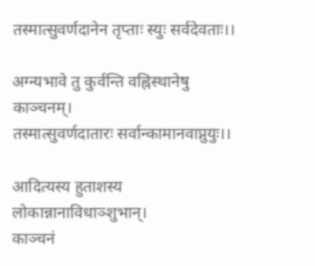तस्मात्सुवर्णदानेन तृप्ताः स्युः सर्वदेवताः।।

अग्न्यभावे तु कुर्वन्ति वह्निस्थानेषु काञ्चनम्।
तस्मात्सुवर्णदातारः सर्वान्कामानवाप्नुयुः।।

आदित्यस्य हुताशस्य लोकान्नानाविधाञ्शुभान्।
काञ्चनं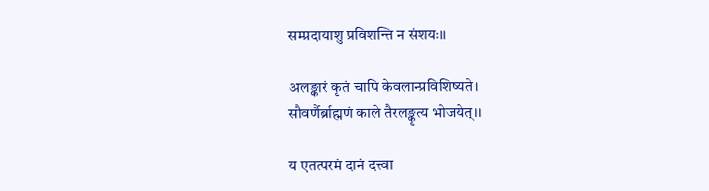सम्प्रदायाशु प्रविशन्ति न संशयः।।

अलङ्कारं कृतं चापि केवलान्प्रविशिष्यते।
सौवर्णैर्ब्राह्मणं काले तैरलङ्कृत्य भोजयेत्।।

य एतत्परमं दानं दत्त्वा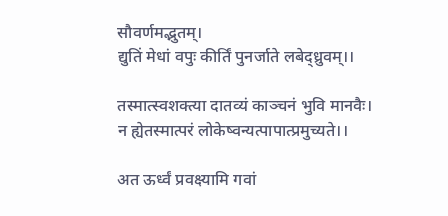सौवर्णमद्भुतम्।
द्युतिं मेधां वपुः कीर्तिं पुनर्जाते लबेद्ध्रुवम्।।

तस्मात्स्वशक्त्या दातव्यं काञ्चनं भुवि मानवैः।
न ह्येतस्मात्परं लोकेष्वन्यत्पापात्प्रमुच्यते।।

अत ऊर्ध्वं प्रवक्ष्यामि गवां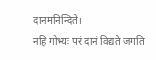दानमनिन्दिते।
नहि गोभ्यः परं दानं विद्यते जगति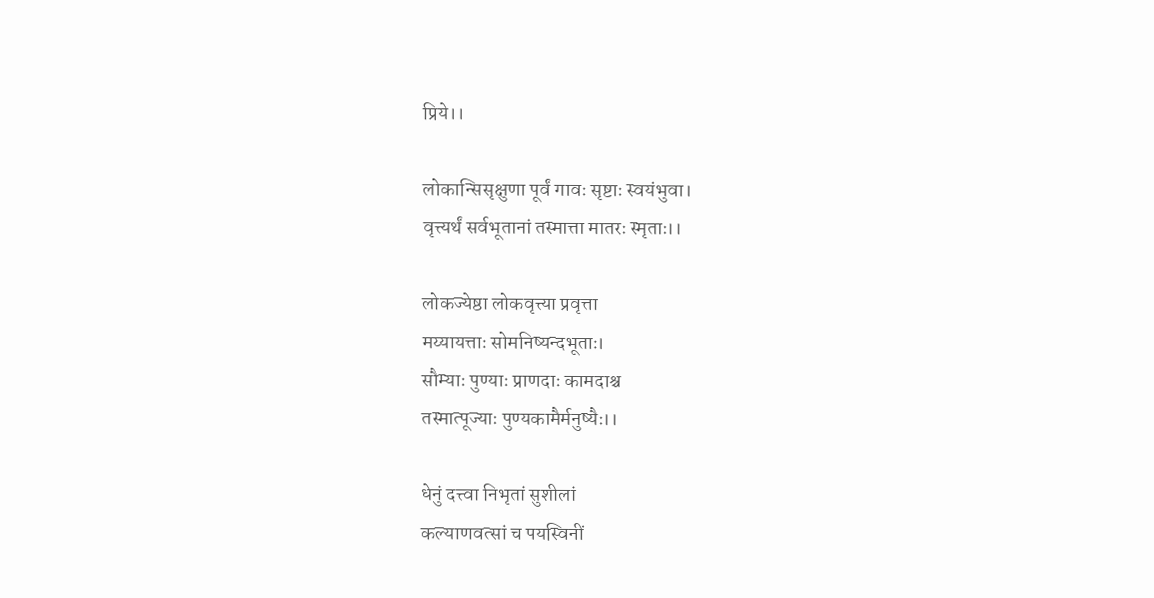प्रिये।।

लोकान्सिसृक्षुणा पूर्वं गावः सृष्टाः स्वयंभुवा।
वृत्त्यर्थं सर्वभूतानां तस्मात्ता मातरः स्मृताः।।

लोकज्येष्ठा लोकवृत्त्या प्रवृत्ता
मय्यायत्ताः सोमनिष्यन्दभूताः।
सौम्याः पुण्याः प्राणदाः कामदाश्च
तस्मात्पूज्याः पुण्यकामैर्मनुष्यैः।।

धेनुं दत्त्वा निभृतां सुशीलां
कल्याणवत्सां च पयस्विनीं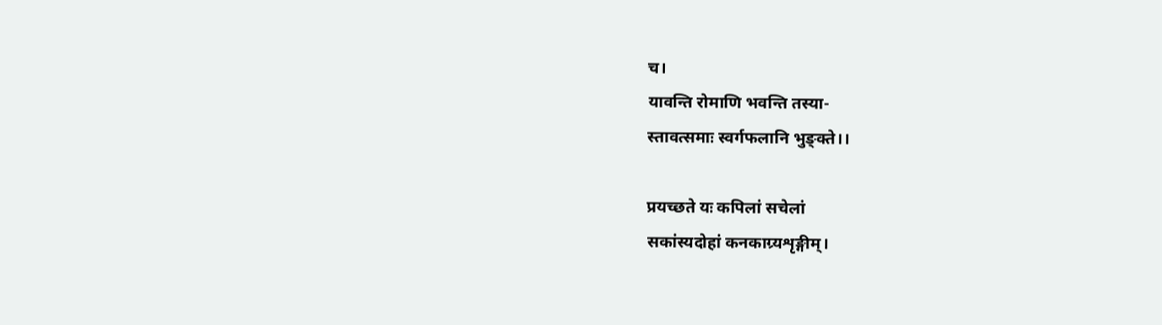च।
यावन्ति रोमाणि भवन्ति तस्या-
स्तावत्समाः स्वर्गफलानि भुङ्क्ते।।

प्रयच्छते यः कपिलां सचेलां
सकांस्यदोहां कनकाग्र्यशृङ्गीम्।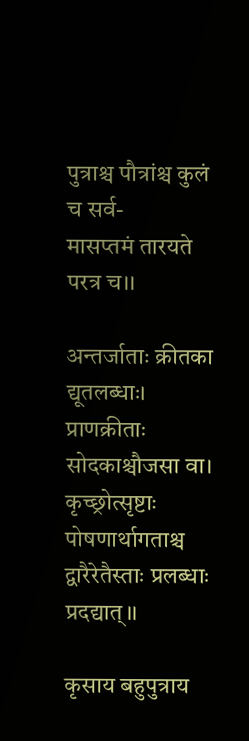पुत्राश्च पौत्रांश्च कुलं च सर्व-
मासप्तमं तारयते परत्र च।।

अन्तर्जाताः क्रीतका द्यूतलब्धाः।
प्राणक्रीताः सोदकाश्चौजसा वा।
कृच्छ्रोत्सृष्टाः पोषणार्थागताश्च
द्वारैरेतैस्ताः प्रलब्धाः प्रदद्यात्।।

कृसाय बहुपुत्राय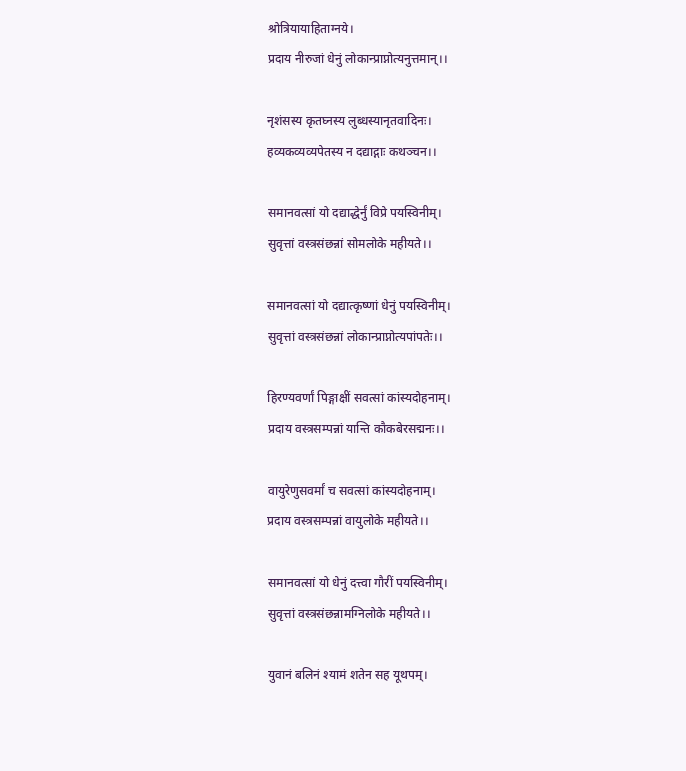श्रोत्रियायाहिताग्नये।
प्रदाय नीरुजां धेनुं लोकान्प्राप्नोत्यनुत्तमान्।।

नृशंसस्य कृतघ्नस्य लुब्धस्यानृतवादिनः।
हव्यकव्यव्यपेतस्य न दद्याद्गाः कथञ्चन।।

समानवत्सां यो दद्याद्धेर्नुं विप्रे पयस्विनीम्।
सुवृत्तां वस्त्रसंछन्नां सोमलोके महीयते।।

समानवत्सां यो दद्यात्कृष्णां धेनुं पयस्विनीम्।
सुवृत्तां वस्त्रसंछन्नां लोकान्प्राप्नोत्यपांपतेः।।

हिरण्यवर्णां पिङ्गाक्षीं सवत्सां कांस्यदोहनाम्।
प्रदाय वस्त्रसम्पन्नां यान्ति कौकबेरसद्मनः।।

वायुरेणुसवर्मां च सवत्सां कांस्यदोहनाम्।
प्रदाय वस्त्रसम्पन्नां वायुलोके महीयते।।

समानवत्सां यो धेनुं दत्त्वा गौरीं पयस्विनीम्।
सुवृत्तां वस्त्रसंछन्नामग्निलोके महीयते।।

युवानं बलिनं श्यामं शतेन सह यूथपम्।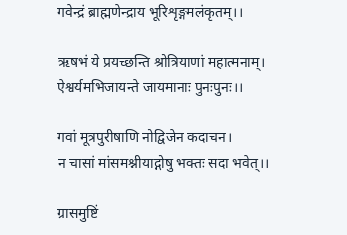गवेन्द्रं ब्राह्मणेन्द्राय भूरिशृङ्गमलंकृतम्।।

ऋषभं ये प्रयच्छन्ति श्रोत्रियाणां महात्मनाम्।
ऐश्वर्यमभिजायन्ते जायमानाः पुनःपुनः।।

गवां मूत्रपुरीषाणि नोद्विजेन कदाचन।
न चासां मांसमश्नीयाद्गोषु भक्तः सदा भवेत्।।

ग्रासमुष्टिं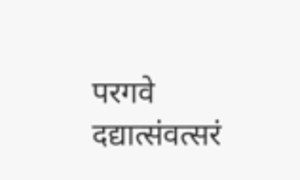परगवे दद्यात्संवत्सरं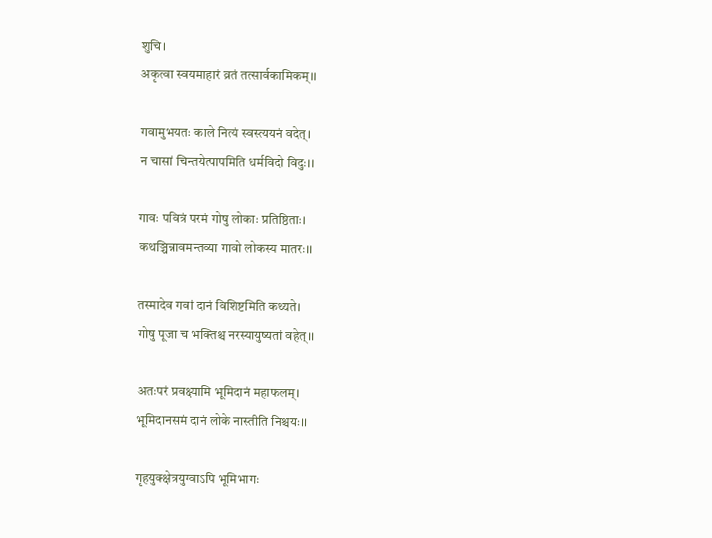शुचि।
अकृत्वा स्वयमाहारं व्रतं तत्सार्वकामिकम्।।

गवामुभयतः काले नित्यं स्वस्त्ययनं वदेत्।
न चासां चिन्तयेत्पापमिति धर्मविदो विदुः।।

गावः पवित्रं परमं गोषु लोकाः प्रतिष्ठिताः।
कथञ्चिन्नावमन्तव्या गावो लोकस्य मातरः।।

तस्मादेव गवां दानं विशिष्टमिति कथ्यते।
गोषु पूजा च भक्तिश्च नरस्यायुष्यतां वहेत्।।

अतःपरं प्रवक्ष्यामि भूमिदानं महाफलम्।
भूमिदानसमं दानं लोके नास्तीति निश्चयः।।

गृहयुक्क्षेत्रयुग्वाऽपि भूमिभागः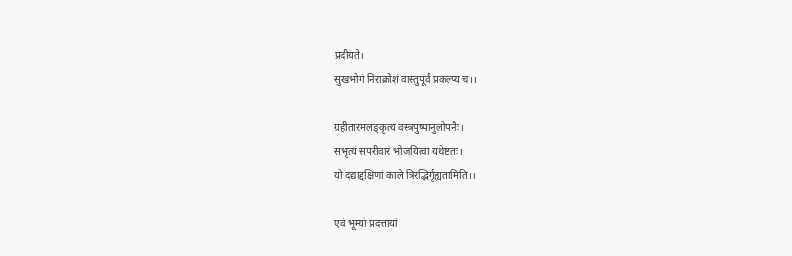प्रदीयते।
सुखभोगं निराक्रोशं वास्तुपूर्वं प्रकल्प्य च।।

ग्रहीतारमलङ्कृत्य वस्त्रपुष्पानुलोपनैः।
सभृत्यं सपरीवारं भोजयित्वा यथेष्टतः।
यो दद्याद्दक्षिणां काले त्रिरद्भिर्गृह्यतामिति।।

एवं भूम्यां प्रदत्तायां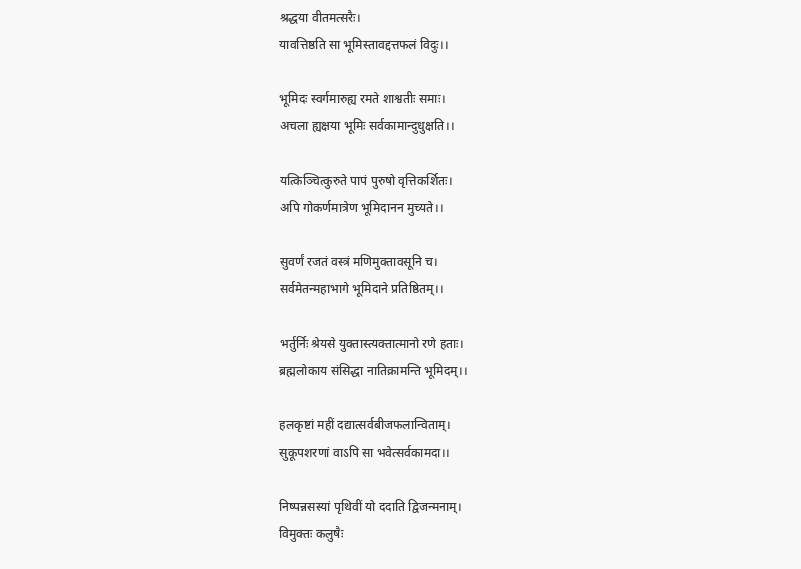श्रद्धया वीतमत्सरैः।
यावत्तिष्ठति सा भूमिस्तावद्दत्तफलं विदुः।।

भूमिदः स्वर्गमारुह्य रमते शाश्वतीः समाः।
अचला ह्यक्षया भूमिः सर्वकामान्दुधुक्षति।।

यत्किञ्चित्कुरुते पापं पुरुषो वृत्तिकर्शितः।
अपि गोकर्णमात्रेण भूमिदानन मुच्यते।।

सुवर्णं रजतं वस्त्रं मणिमुक्तावसूनि च।
सर्वमेतन्महाभागे भूमिदाने प्रतिष्ठितम्।।

भर्तुर्निः श्रेयसे युक्तास्त्यक्तात्मानो रणे हताः।
ब्रह्मलोकाय संसिद्धा नातिक्रामन्ति भूमिदम्।।

हलकृष्टां महीं दद्यात्सर्वबीजफलान्विताम्।
सुकूपशरणां वाऽपि सा भवेत्सर्वकामदा।।

निष्पन्नसस्यां पृथिवीं यो ददाति द्विजन्मनाम्।
विमुक्तः कलुषैः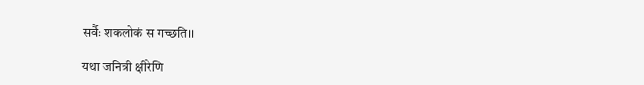सर्वैः शकलोकं स गच्छति।।

यथा जनित्री क्षीरेणि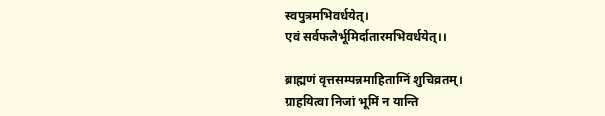स्वपुत्रमभिवर्धयेत्।
एवं सर्वफलैर्भूमिर्दातारमभिवर्धयेत्।।

ब्राह्मणं वृत्तसम्पन्नमाहिताग्निं शुचिव्रतम्।
ग्राहयित्वा निजां भूमिं न यान्ति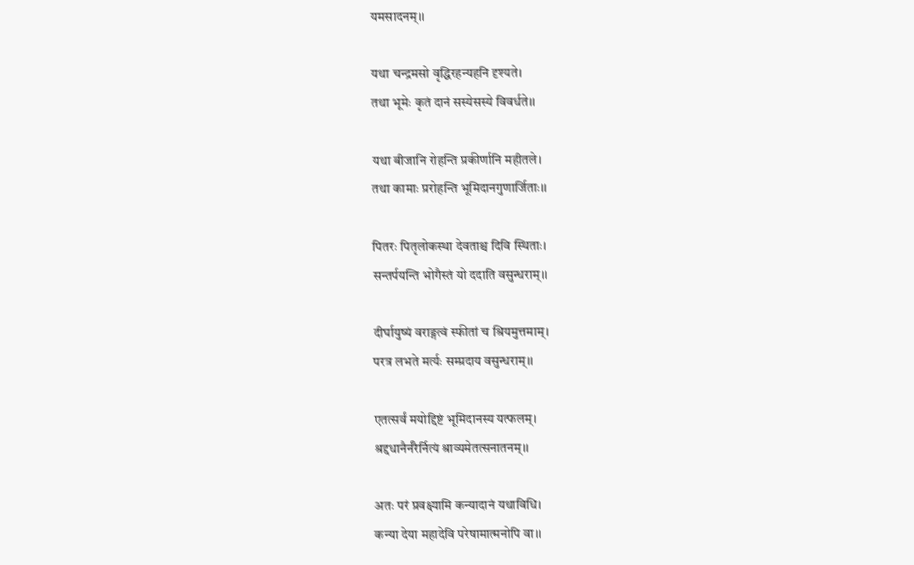यमसादनम्।।

यथा चन्द्रमसो वृद्धिरहन्यहनि दृश्यते।
तथा भूमेः कृतं दानं सस्येसस्ये विवर्धते।।

यथा बीजानि रोहन्ति प्रकीर्णानि महीतले।
तथा कामाः प्ररोहन्ति भूमिदानगुणार्जिताः।।

पितरः पितृलोकस्था देवताश्च दिवि स्थिताः।
सन्तर्पयन्ति भोगैस्तं यो ददाति वसुन्धराम्।।

दीर्घायुष्यं वराङ्गत्वं स्फीतां च श्रियमुत्तमाम्।
परत्र लभते मर्त्यः सम्प्रदाय वसुन्धराम्।।

एतत्सर्वं मयोद्दिष्टं भूमिदानस्य यत्फलम्।
श्रद्दधानैर्नरैर्नित्यं श्राव्यमेतत्सनातनम्।।

अतः परं प्रवक्ष्यामि कन्यादानं यथाविधि।
कन्या देया महादेवि परेषामात्मनोपि वा।।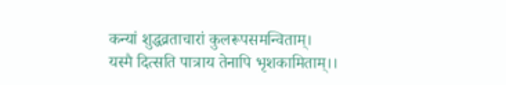कन्यां शुद्धव्रताचारां कुलरूपसमन्विताम्।
यस्मै दित्सति पात्राय तेनापि भृशकामिताम्।।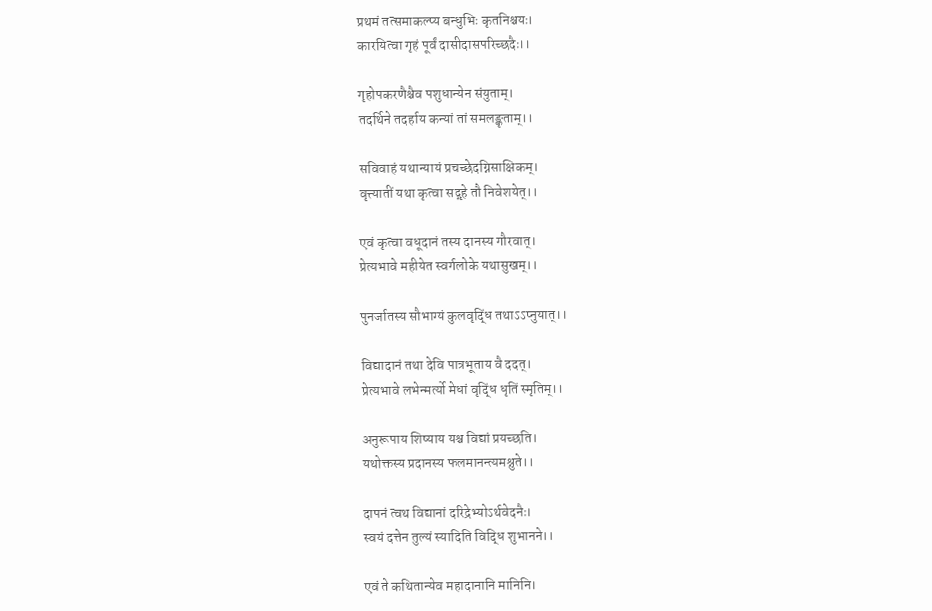प्रथमं तत्समाकल्प्य बन्धुभिः कृतनिश्चयः।
कारयित्वा गृहं पूर्वं दासीदासपरिच्छदैः।।

गृहोपकरणैश्चैव पशुधान्येन संयुताम्।
तदर्थिने तदर्हाय कन्यां तां समलङ्कृताम्।।

सविवाहं यथान्यायं प्रचच्छेदग्निसाक्षिकम्।
वृत्त्यातीं यथा कृत्वा सद्गृहे तौ निवेशयेत्।।

एवं कृत्वा वधूदानं तस्य दानस्य गौरवात्।
प्रेत्यभावे महीयेत स्वर्गलोके यथासुखम्।।

पुनर्जातस्य सौभाग्यं कुलवृद्धिं तथाऽऽप्नुयात्।।

विद्यादानं तथा देवि पात्रभूताय वै ददत्।
प्रेत्यभावे लभेन्मर्त्यो मेधां वृद्धिं धृतिं स्मृतिम्।।

अनुरूपाय शिष्याय यश्च विद्यां प्रयच्छति।
यथोक्तस्य प्रदानस्य फलमानन्त्यमश्नुते।।

दापनं त्वथ विद्यानां दरिद्रेभ्योऽर्थवेदनैः।
स्वयं दत्तेन तुल्यं स्यादिति विद्धि शुभानने।।

एवं ते कथितान्येव महादानानि मानिनि।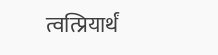त्वत्प्रियार्थं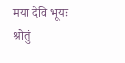मया देवि भूयः श्रोतुं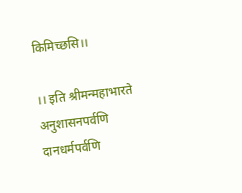किमिच्छसि।।

।। इति श्रीमन्महाभारते अनुशासनपर्वणि
दानधर्मपर्वणि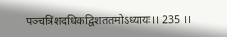पञ्चत्रिंशदधिकद्विशततमोऽध्यायः।। 235 ।।